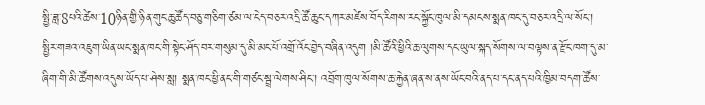སྤྱི་ཟླ་8པའི་ཚེས་10ཉིན་གྱི་ཉིན་གུང་ཆུ་ཚོད་བཅུ་གཅིག་ཙམ་ལ་ངེད་བཅར་འདྲི་ཚོ་ཆུང་དཀར་མཛེས་བོད་རིགས་རང་སྐྱོང་ཁུལ་མི་དམངས་སྨན་ཁང་དུ་བཅར་འདྲི་ལ་སོང་། སྤྱིར་གཟའ་འཇུག་ཡིན་ཡང་སྨན་ཁང་གི་སྟེང་ཤོད་བར་གསུམ་དུ་མི་མང་པོ་འགྲོ་འོང་བྱེད་བཞིན་འདུག །མི་ཚོའི་ཕྱིའི་ཆ་ལུགས་དང་ཡུལ་སྐད་སོགས་ལ་བལྟས་ན་རྫོང་ཁག་དུ་མ་ཞིག་གི་མི་ཚོགས་འདུས་ཡོད་པ་ཤེས་སླ། སྨན་ཁང་ཕྱི་ནང་གི་གཙང་སྦྲ་ལེགས་ཤིང་། འབྲོག་ཁུལ་སོགས་ཆ་རྐྱེན་ཞན་ས་ནས་ཡོང་བའི་ནད་པ་དང་ནད་པའི་ཁྱིམ་བདག་ཚོས་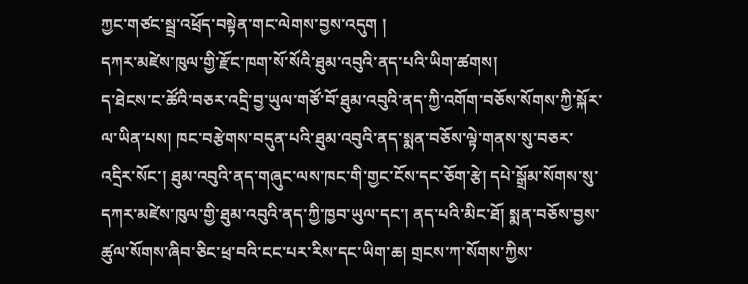ཀྱང་གཙང་སྦྲ་འཕྲོད་བསྟེན་གང་ལེགས་བྱས་འདུག །
དཀར་མཛེས་ཁུལ་གྱི་རྫོང་ཁག་སོ་སོའི་ཐུམ་འབུའི་ནད་པའི་ཡིག་ཚགས།
ད་ཐེངས་ང་ཚོའི་བཅར་འདྲི་བྱ་ཡུལ་གཙོ་བོ་ཐུམ་འབུའི་ནད་ཀྱི་འགོག་བཅོས་སོགས་ཀྱི་སྐོར་ལ་ཡིན་པས། ཁང་བརྩེགས་བདུན་པའི་ཐུམ་འབུའི་ནད་སྨན་བཅོས་ལྟེ་གནས་སུ་བཅར་འདྲིར་སོང་། ཐུམ་འབུའི་ནད་གཞུང་ལས་ཁང་གི་གྱང་ངོས་དང་ཅོག་རྩེ། དཔེ་སྒྲོམ་སོགས་སུ་དཀར་མཛེས་ཁུལ་གྱི་ཐུམ་འབུའི་ནད་ཀྱི་ཁྱབ་ཡུལ་དང་། ནད་པའི་མིང་ཐོ། སྨན་བཅོས་བྱས་ཚུལ་སོགས་ཞིབ་ཅིང་ཕྲ་བའི་ངང་པར་རིས་དང་ཡིག་ཆ། གྲངས་ཀ་སོགས་ཀྱིས་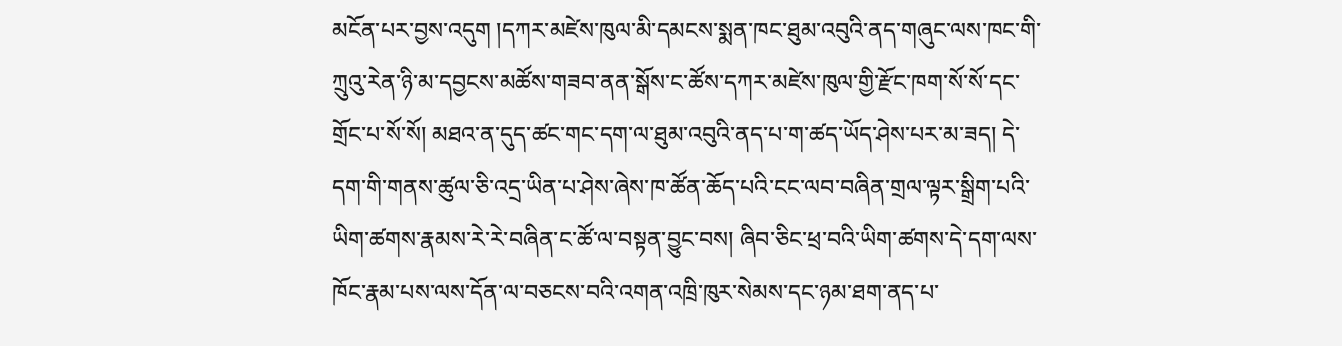མངོན་པར་བྱས་འདུག །དཀར་མཛེས་ཁུལ་མི་དམངས་སྨན་ཁང་ཐུམ་འབུའི་ནད་གཞུང་ལས་ཁང་གི་ཀྲུའུ་རེན་ཉི་མ་དབྱངས་མཚོས་གཟབ་ནན་སྒོས་ང་ཚོས་དཀར་མཛེས་ཁུལ་གྱི་རྫོང་ཁག་སོ་སོ་དང་གྲོང་པ་སོ་སོ། མཐའ་ན་དུད་ཚང་གང་དག་ལ་ཐུམ་འབུའི་ནད་པ་ག་ཚད་ཡོད་ཤེས་པར་མ་ཟད། དེ་དག་གི་གནས་ཚུལ་ཅི་འདྲ་ཡིན་པ་ཤེས་ཞེས་ཁ་ཚོན་ཆོད་པའི་ངང་ལབ་བཞིན་གྲལ་ལྟར་སྒྲིག་པའི་ཡིག་ཚགས་རྣམས་རེ་རེ་བཞིན་ང་ཚོ་ལ་བསྟན་བྱུང་བས། ཞིབ་ཅིང་ཕྲ་བའི་ཡིག་ཚགས་དེ་དག་ལས་ཁོང་རྣམ་པས་ལས་དོན་ལ་བཅངས་བའི་འགན་འཁྲི་ཁུར་སེམས་དང་ཉམ་ཐག་ནད་པ་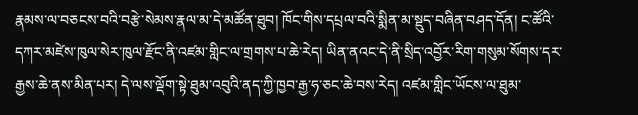རྣམས་ལ་བཅངས་བའི་བརྩེ་སེམས་རྣལ་མ་དེ་མཚོན་ཐུབ། ཁོང་གིས་དཔྲལ་བའི་སྨིན་མ་སྡུད་བཞིན་བཤད་དོན། ང་ཚོའི་དཀར་མཛེས་ཁུལ་སེར་ཁུལ་རྫོང་ནི་འཛམ་གླིང་ལ་གྲགས་པ་ཆེ་རེད། ཡིན་ནའང་དེ་ནི་སྲིད་འབྱོར་རིག་གསུམ་སོགས་དར་རྒྱས་ཆེ་ནས་མིན་པར། དེ་ལས་ལྡོག་སྟེ་ཐུམ་འབུའི་ནད་ཀྱི་ཁྱབ་རྒྱ་ཧ་ཅང་ཆེ་བས་རེད། འཛམ་གླིང་ཡོངས་ལ་ཐུམ་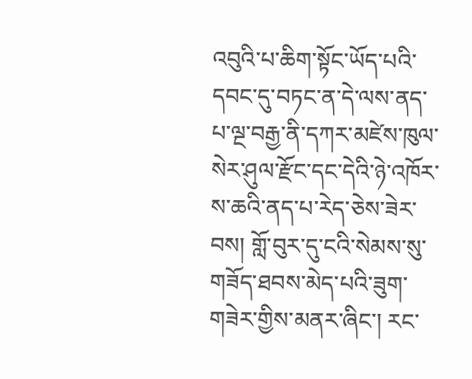འབུའི་པ་ཆིག་སྟོང་ཡོད་པའི་དབང་དུ་བཏང་ན་དེ་ལས་ནད་པ་ལྔ་བརྒྱ་ནི་དཀར་མཛེས་ཁུལ་སེར་ཤུལ་རྫོང་དང་དེའི་ཉེ་འཁོར་ས་ཆའི་ནད་པ་རེད་ཅེས་ཟེར་བས། གློ་བུར་དུ་ངའི་སེམས་སུ་གཟོད་ཐབས་མེད་པའི་ཟུག་གཟེར་གྱིས་མནར་ཞིང་། རང་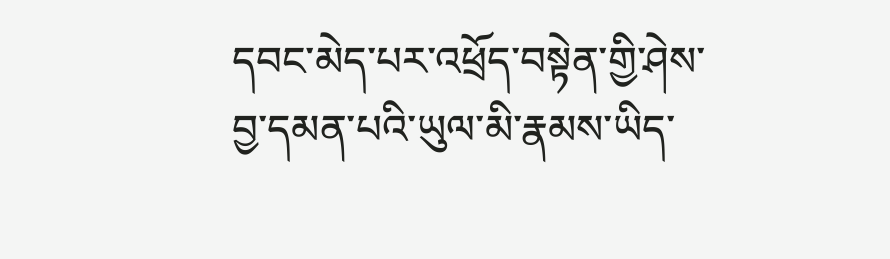དབང་མེད་པར་འཕྲོད་བསྟེན་གྱི་ཤེས་བྱ་དམན་པའི་ཡུལ་མི་རྣམས་ཡིད་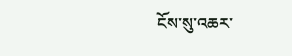ངོས་སུ་འཆར་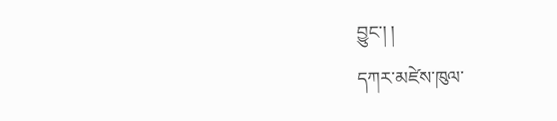བྱུང་། །
དཀར་མཛེས་ཁུལ་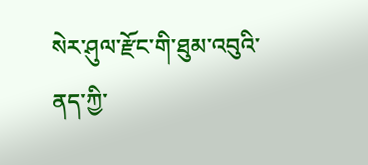སེར་ཤུལ་རྫོང་གི་ཐུམ་འབུའི་ནད་ཀྱི་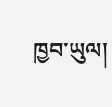ཁྱབ་ཡུལ།